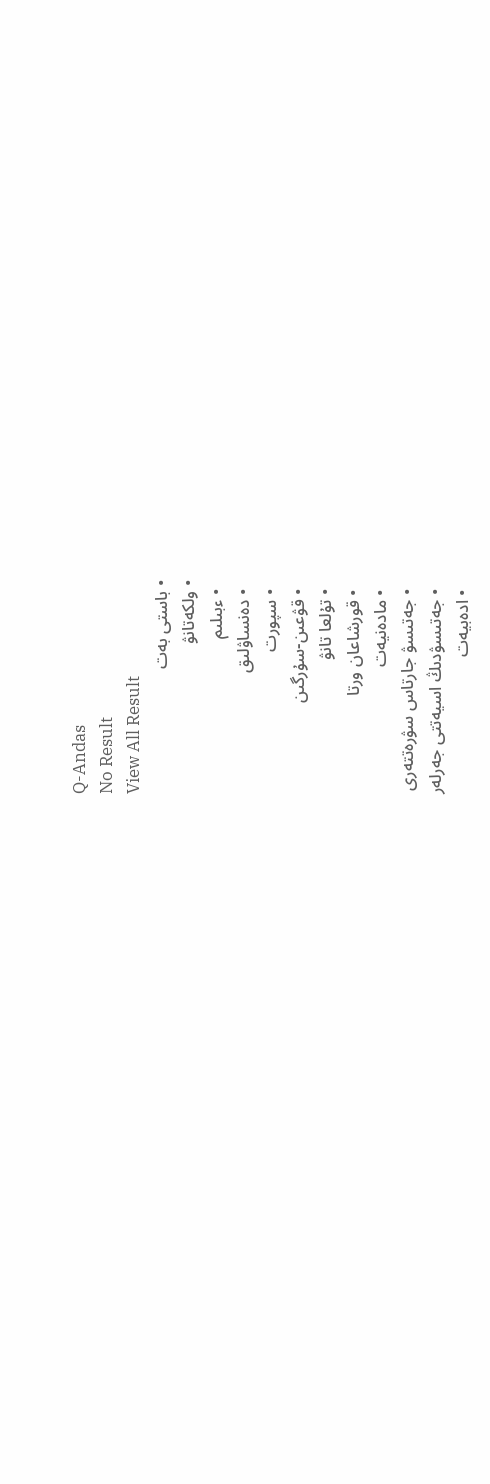Q-Andas
No Result
View All Result
  • باستى بەت
  • ولكەتانۋ
    • ءبىلىم
    • دەنساۋلىق
    • سپورت
    • قۋعىن-سۇرگىن
    • تۇلعا تانۋ
    • قورشاعان ورتا
    • مادەنيەت
    • جەتىسۋ جارتاس سۋرەتتەرى
    • جەتىسۋدىڭ اسيەتتى جەرلەر
    • ادەبيەت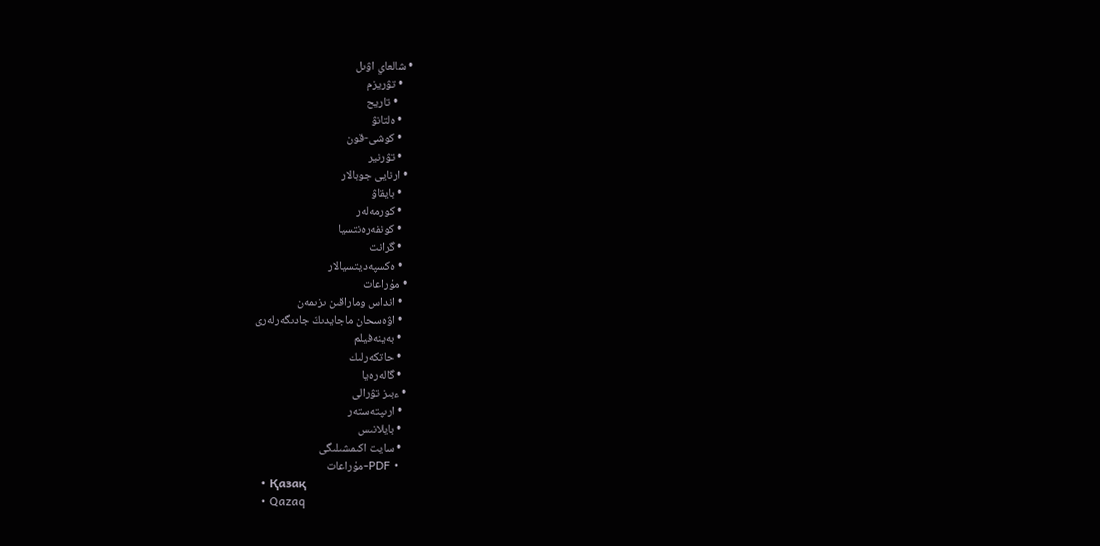• شالعاي اۋىل
    • تۋريزم
      • تاريح
    • ەلتانۋ
    • كوشى-قون
    • تۋرنير
  • ارنايى جوبالار
    • بايقاۋ
    • كورمەلەر
    • كونفەرەنتسيا
    • گرانت
    • ەكسپەديتسيالار
  • مۇراعات
    • انداس وماراقىن ىزىمەن
    • اۋەسحان ماجايدىڭ جادىگەرلەرى
    • بەينەفيلم
    • حاتكەرلىك
    • گالەرەيا
  • ءبىز تۋرالى
    • ارىپتەستەر
    • بايلانىس
    • سايت اكىمشىلىگى
    • PDF-مۇراعات
  • Қазақ
  • Qazaq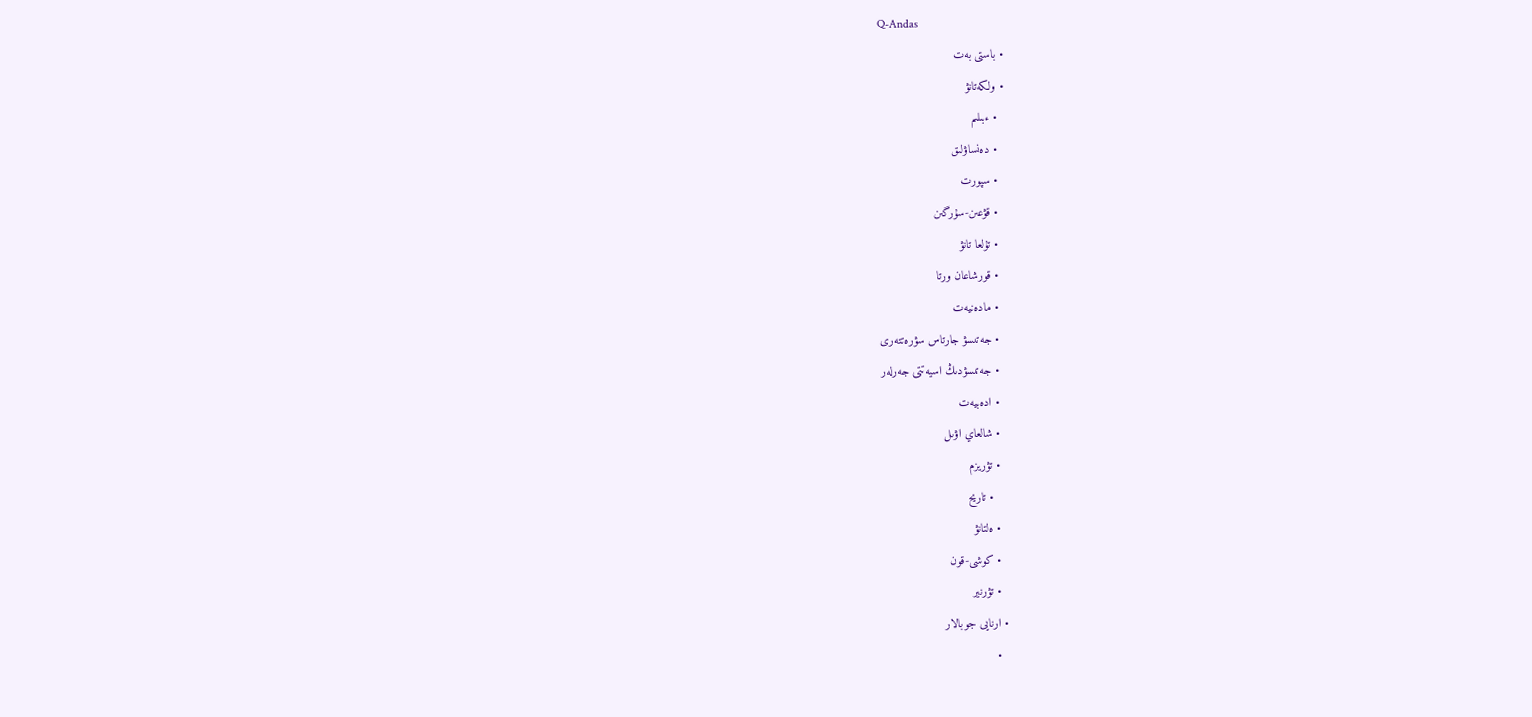Q-Andas
  • باستى بەت
  • ولكەتانۋ
    • ءبىلىم
    • دەنساۋلىق
    • سپورت
    • قۋعىن-سۇرگىن
    • تۇلعا تانۋ
    • قورشاعان ورتا
    • مادەنيەت
    • جەتىسۋ جارتاس سۋرەتتەرى
    • جەتىسۋدىڭ اسيەتتى جەرلەر
    • ادەبيەت
    • شالعاي اۋىل
    • تۋريزم
      • تاريح
    • ەلتانۋ
    • كوشى-قون
    • تۋرنير
  • ارنايى جوبالار
    •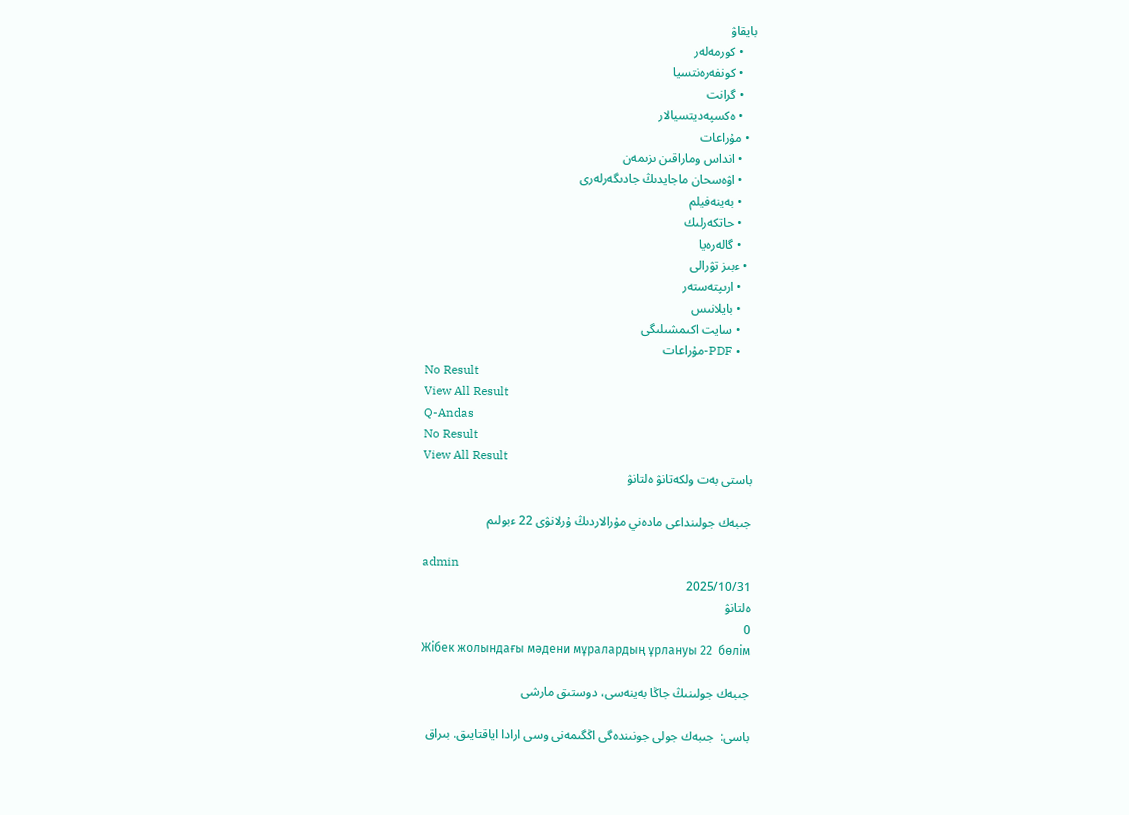بايقاۋ
    • كورمەلەر
    • كونفەرەنتسيا
    • گرانت
    • ەكسپەديتسيالار
  • مۇراعات
    • انداس وماراقىن ىزىمەن
    • اۋەسحان ماجايدىڭ جادىگەرلەرى
    • بەينەفيلم
    • حاتكەرلىك
    • گالەرەيا
  • ءبىز تۋرالى
    • ارىپتەستەر
    • بايلانىس
    • سايت اكىمشىلىگى
    • PDF-مۇراعات
No Result
View All Result
Q-Andas
No Result
View All Result
باستى بەت ولكەتانۋ ەلتانۋ

جىبەك جولىنداعى مادەني مۇرالاردىڭ ۇرلانۋى 22 ءبولىم

admin
2025/10/31
ەلتانۋ
0
Жібек жолындағы мәдени мұралардың ұрлануы 22  бөлім

جىبەك جولىنىڭ جاڭا بەينەسى، دوستىق مارشى

باسى:  جىبەك جولى جونىندەگى اڭگىمەنى وسى ارادا اياقتايىق. بىراق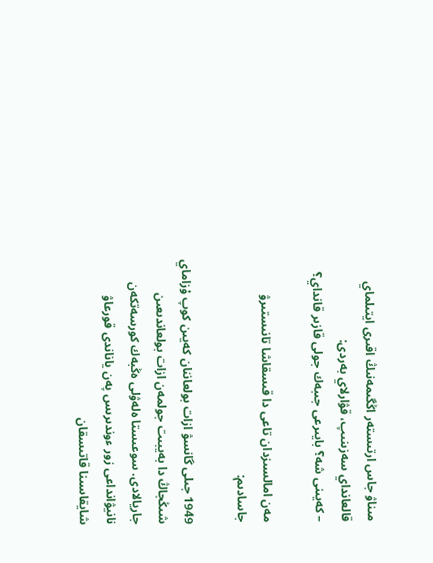مىناۋ جاس ارتىستەر اڭگىمەنىڭ اقىرى ايتىلماي قالعانداي سەزىنىپ، قۋارلاي بەردى:
– كەيىنى شە؟ بايىرعى جىبەك جولى قازىر قانداي؟

مەن امالسىزدان تاعى دا قىسقاشا تانىستىرۋ جاسادىم:

1949 جىلى گانسۋ ازات بولعاننان كەيىن كوپ ۇزاماي شىڭجاڭ دا بەيبىت جولمەن ازات بولعاندىعىن جاريالادى. سوعىستا ەلەۋلى ەڭبەك كورسەتكەن نانيۋانداعى زور ءوندىرىس پەن ياناندى قورعاۋ شايقاسىنا قاتىسقان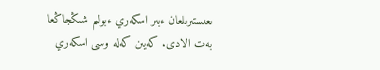ىعىستىرىلعان ءبىر اسكەري ءبولىم شىڭجاڭعا بەت الادى. كەيىن كەلە وسى اسكەري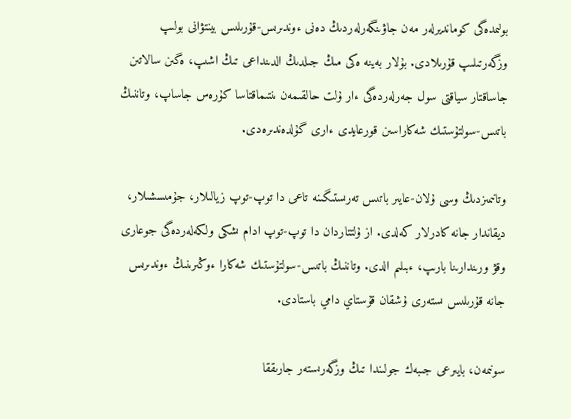بولىمدەگى كومانديرلەر مەن جاۋىنگەرلەردىڭ دەنى ءوندىرىس-قۇرىلىس بينتۋانى بولىپ وزگەرتىلىپ قۇرىلادى. بۇلار بەينە ەكى مىڭ جىلدىڭ الدىنداعى تىڭ اشىپ، ەگىن سالاتىن جاساقتار سياقتى سول جەرلەردەگى ءار ۇلت حالقىمەن ىنتىماقتاسا كۇرەس جاساپ، وتاننىڭ باتىس-سولتۇستىك شەكاراسىن قورعايدى ءارى گۇلدەندىرەدى.

وتانىمىزدىڭ وسى ۇلان-عايىر باتىس تەرىستىگىنە تاعى دا توپ-توپ زيالىلار، جۇمىسشىلار، ديقاندار جانە كادرلار كەلدى. از ۇلتتاردان دا توپ-توپ ادام ىشكى ولكەلەردەگى جوعارى وقۋ ورىندارىنا بارىپ، ءبىلىم الدى. وتاننىڭ باتىس-سولتۇستىك شەكارا ءوڭىرىنىڭ ءوندىرىس جانە قۇرىلىس ىستەرى ۇشقان قۇستاي دامي باستادى.

سونىمەن، بايىرعى جىبەك جولىندا تىڭ وزگەرىستەر جارىققا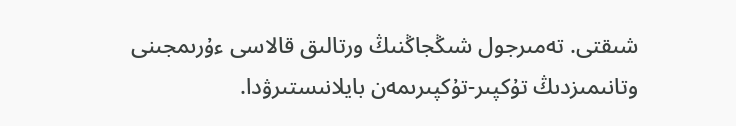شىقتى. تەمىرجول شىڭجاڭنىڭ ورتالىق قالاسى ءۇرىمجىنى وتانىمىزدىڭ تۇكپىر-تۇكپىرىمەن بايلانىستىرۋدا.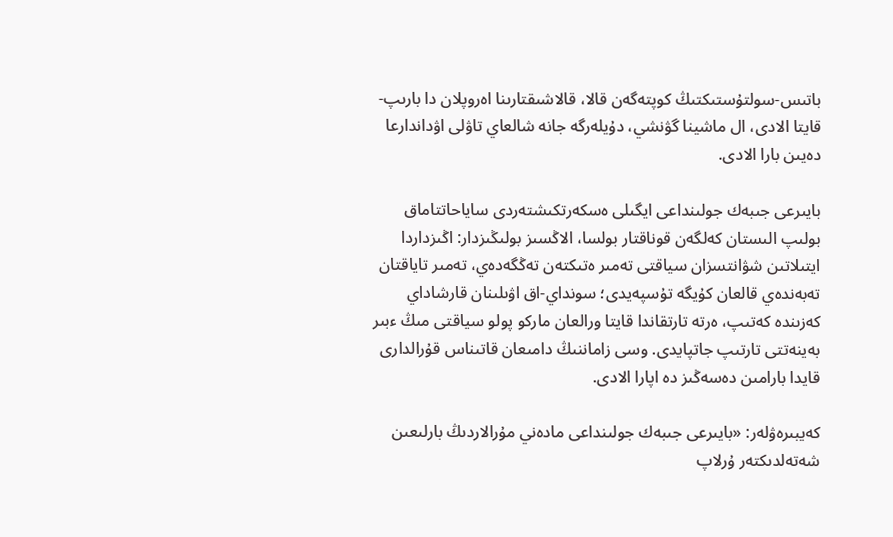باتىس-سولتۇستىكتىڭ كوپتەگەن قالا، قالاشىقتارىنا اەروپلان دا بارىپ-قايتا الادى، ال ماشينا گۋنشي، دۇيلەرگە جانە شالعاي تاۋلى اۋداندارعا دەيىن بارا الادى.

بايىرعى جىبەك جولىنداعى ايگىلى ەسكەرتكىشتەردى ساياحاتتاماق بولىپ الىستان كەلگەن قوناقتار بولسا، الاڭسىز بولىڭىزدار: اڭىزداردا ايتىلاتىن شۋانتسزان سياقتى تەمىر ەتىكتەن تەڭگەدەي، تەمىر تاياقتان تەبەندەي قالعان كۇيگە تۇسپەيدى؛ سونداي-اق اۋىلىنان قارشاداي كەزىندە كەتىپ، ەرتە تارتقاندا قايتا ورالعان ماركو پولو سياقتى مىڭ ءبىر بەينەتتى تارتىپ جاتپايدى. وسى زاماننىڭ دامىعان قاتىناس قۇرالدارى قايدا بارامىن دەسەڭىز دە اپارا الادى.

كەيبىرەۋلەر: «بايىرعى جىبەك جولىنداعى مادەني مۇرالاردىڭ بارلىعىن شەتەلدىكتەر ۇرلاپ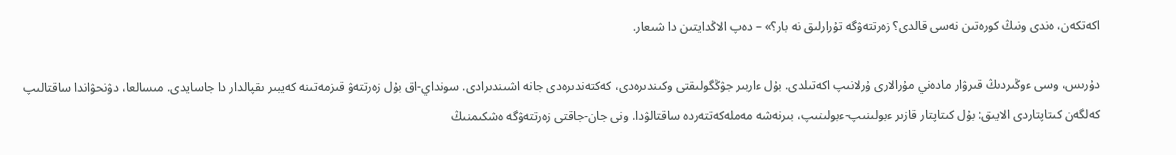اكەتكەن، ەندى ونىڭ كورەتىن نەسى قالدى؟ زەرتتەۋگە تۇرارلىق نە بار؟» – دەپ الاڭدايتىن دا شىعار.

دۇرىس، وسى ءوڭىردىڭ قىرۋار مادەني مۇرالارى ۇرلانىپ اكەتىلدى. بۇل ءاربىر جۋڭگولىقتى وكىندىرەدى، كەكتەندىرەدى جانە اشىندىرادى. سونداي-اق بۇل زەرتتەۋ قىزمەتىنە كەيبىر ىقپالدار دا جاسايدى. مىسالعا، دۋنحۋاندا ساقتالىپ كەلگەن كىتاپتاردى الايىق: بۇل كىتاپتار قازىر ءبولىنىپ-ءبولىنىپ، بىرنەشە مەملەكەتتەردە ساقتالۋدا. ونى جان-جاقتى زەرتتەۋگە ەشكىمنىڭ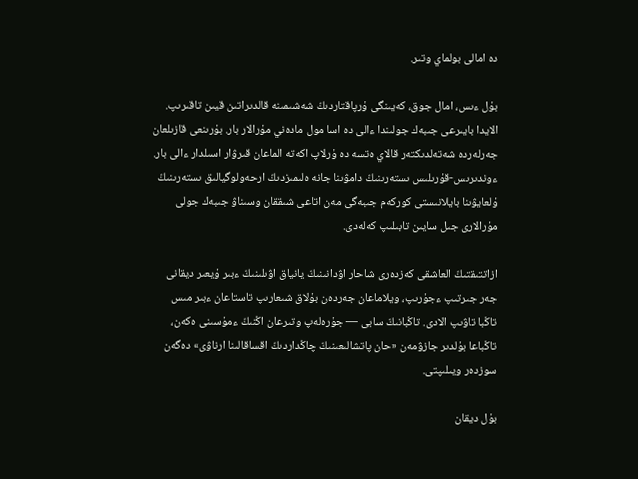دە امالى بولماي وتىر.

بۇل ءىس، امال جوق، كەيىنگى ۇرپاقتاردىڭ شەشىمىنە قالدىراتىن قيىن تاقىرىپ. الايدا بايىرعى جىبەك جولىندا ءالى دە اسا مول مادەني مۇرالار بار. بۇرىنعى قازىلعان جەرلەردە شەتەلدىكتەر قالاي ەتسە دە ۇرلاپ اكەتە الماعان قىرۋار اسىلدار ءالى بار. ءوندىرىس-قۇرىلىس ىستەرىنىڭ دامۋىنا جانە ەلىمىزدىڭ ارحەولوگيالىق ىستەرىنىڭ ۇلعايۋىنا بايلانىستى كوركەم جىبەگى مەن اتاعى شىققان وسىناۋ جىبەك جولى مۇرالارى جىل سايىن تابىلىپ كەلەدى.

ازاتتىقتىڭ العاشقى كەزدەرى شاحار اۋدانىنىڭ يانياق اۋىلىنىڭ ءبىر ۇيعىر ديقانى جەر جىرتىپ ءجۇرىپ، ويلاماعان جەردەن بۇلاق شىعارىپ تاستاعان ءبىر مىس تاڭبا تاۋىپ الادى. تاڭبانىڭ سابى — جۇرەلەپ وتىرعان اڭنىڭ ءمۇسىنى ەكەن، تاڭباعا بۇلدىر جازۋمەن «حان پاتشالىعىنىڭ چاڭداردىڭ اقساقالىنا ارناۋى» دەگەن سوزدەر ويىلىپتى.

بۇل ديقان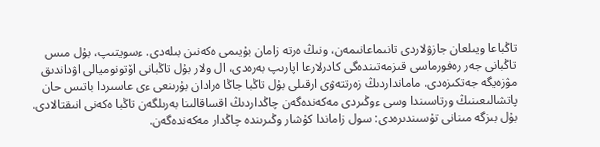تاڭباعا ويىلعان جازۋلاردى تانىماعانىمەن، ونىڭ ەرتە زامان بۇيىمى ەكەنىن بىلەدى. ءسويتىپ، بۇل مىس تاڭبانى جەر رەفورماسى قىزمەتىندەگى كادرلارعا اپارىپ بەرەدى، ال ولار بۇل تاڭبانى اۆتونوميالى اۋداندىق مۋزەيگە جەتكىزەدى. مامانداردىڭ زەرتتەۋى ارقىلى بۇل تاڭبا جاڭا ەرادان بۇرىنعى ءى عاسىردا باتىس حان پاتشالىعىنىڭ ورتاسىندا وسى ءوڭىردى مەكەندەگەن چاڭداردىڭ اقساقالىنا بەرىلگەن تاڭبا ەكەنى انىقتالادى. بۇل بىزگە مىنانى تۇسىندىرەدى: سول زاماندا كۇشار وڭىرىندە چاڭدار مەكەندەگەن.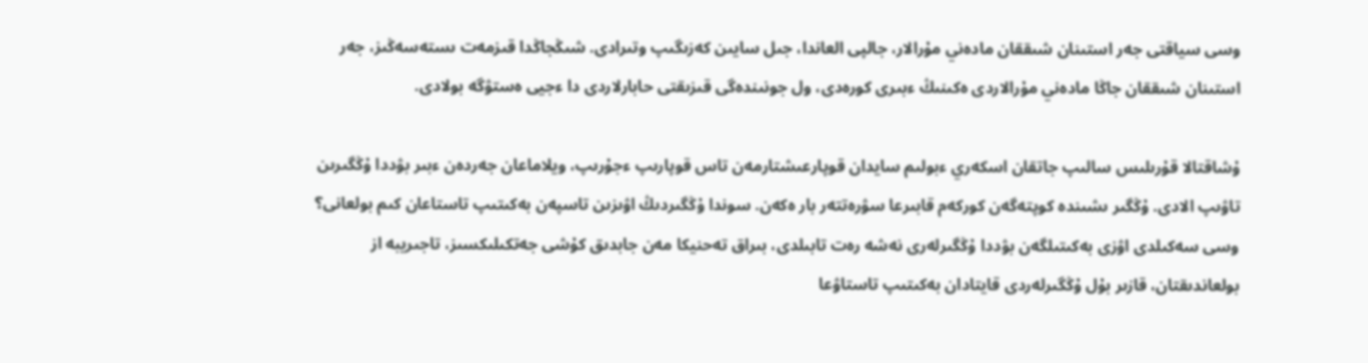وسى سياقتى جەر استىنان شىققان مادەني مۇرالار، جالپى العاندا، جىل سايىن كەزىگىپ وتىرادى. شىڭجاڭدا قىزمەت ىستەسەڭىز، جەر استىنان شىققان جاڭا مادەني مۇرالاردى ەكىنىڭ ءبىرى كورەدى، ول جونىندەگى قىزىقتى حابارلاردى دا ءجيى ەستۋگە بولادى.

ۇشاقتالا قۇرىلىس سالىپ جاتقان اسكەري ءبولىم سايدان قوپارعىشتارمەن تاس قوپارىپ ءجۇرىپ، ويلاماعان جەردەن ءبىر بۋددا ۇڭگىرىن تاۋىپ الادى. ۇڭگىر ىشىندە كوپتەگەن كوركەم قابىرعا سۋرەتتەر بار ەكەن. سوندا ۇڭگىردىڭ اۋىزىن تاسپەن بەكىتىپ تاستاعان كىم بولعانى؟ وسى سەكىلدى اۋزى بەكىتىلگەن بۋددا ۇڭگىرلەرى نەشە رەت تابىلدى، بىراق تەحنيكا مەن جابدىق كۇشى جەتكىلىكسىز، تاجىريبە از بولعاندىقتان، قازىر بۇل ۇڭگىرلەردى قايتادان بەكىتىپ تاستاۋعا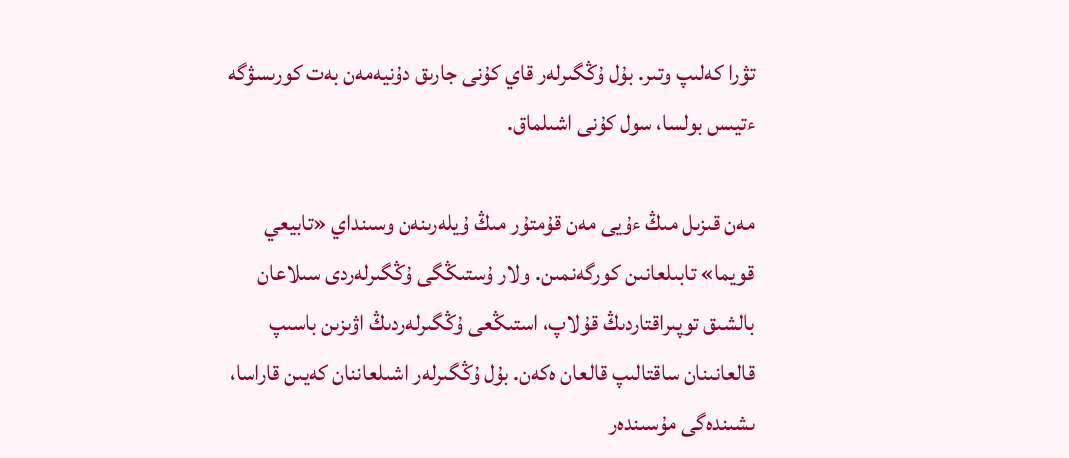تۋرا كەلىپ وتىر. بۇل ۇڭگىرلەر قاي كۇنى جارىق دۇنيەمەن بەت كورىسۋگە ءتيىس بولسا، سول كۇنى اشىلماق.

مەن قىزىل مىڭ ءۇيى مەن قۇمتۇر مىڭ ۇيلەرىنەن وسىنداي «تابيعي قويما» تابىلعانىن كورگەنمىن. ولار ۇستىڭگى ۇڭگىرلەردى سىلاعان بالشىق توپىراقتاردىڭ قۇلاپ، استىڭعى ۇڭگىرلەردىڭ اۋىزىن باسىپ قالعانىنان ساقتالىپ قالعان ەكەن. بۇل ۇڭگىرلەر اشىلعاننان كەيىن قاراسا، ىشىندەگى مۇسىندەر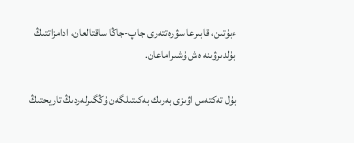ءبۇتىن، قابىرعا سۋرەتتەرى جاپ-جاڭا ساقتالعان، ادامزاتتىڭ بۇلدىرۋىنە ەش ۇشىراماعان.

بۇل تەكتەس اۋىزى بەرىك بەكىتىلگەن ۇڭگىرلەردىڭ تاريحتىڭ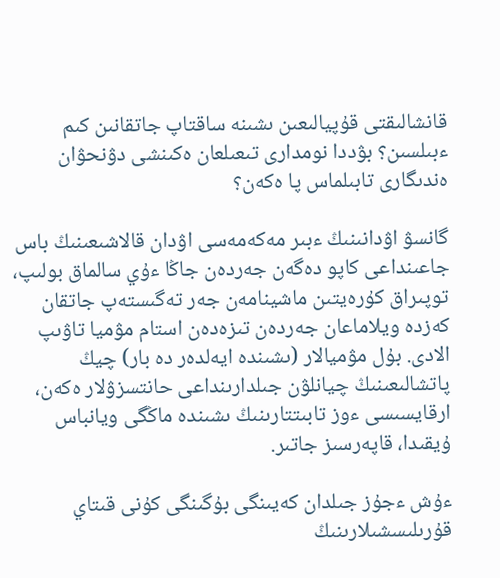قانشالىقتى قۇپيالىعىن ىشىنە ساقتاپ جاتقانىن كىم ءبىلسىن؟ بۋددا نومدارى تىعىلعان ەكىنشى دۋنحۋان ەندىگارى تابىلماس پا ەكەن؟

گانسۋ اۋدانىنىڭ ءبىر مەكەمەسى اۋدان قالاشىعىنىڭ باس جاعىنداعى كاپو دەگەن جەردەن جاڭا ءۇي سالماق بولىپ، توپىراق كۇرەيتىن ماشينامەن جەر تەگىستەپ جاتقان كەزدە ويلاماعان جەردەن تىزەدەن استام مۋميا تاۋىپ الادى. بۇل مۋميالار (ىشىندە ايەلدەر دە بار) چيڭ پاتشالىعىنىڭ چيانلۋن جىلدارىنداعى حانتسزۋلار ەكەن، ارقايسىسى ءوز تابىتتارىنىڭ ىشىندە ماڭگى ويانباس ۇيقىدا، قاپەرسىز جاتىر.

ءۇش ءجۇز جىلدان كەيىنگى بۇگىنگى كۇنى قىتاي قۇرىلىسشىلارىنىڭ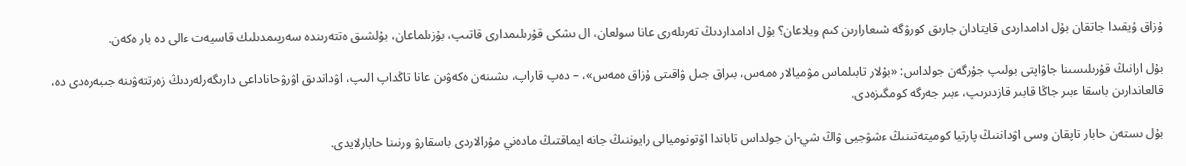ۇزاق ۇيقىدا جاتقان بۇل ادامداردى قايتادان جارىق كورۋگە شىعارارىن كىم ويلاعان؟ بۇل ادامداردىڭ تەرىلەرى عانا سولعان، ال ىشكى قۇرىلىمدارى قاتىپ، بۇزىلماعان، بۇلشىق ەتتەرىندە سەرپىمدىلىك قاسيەت ءالى دە بار ەكەن.

بۇل ارانىڭ قۇرىلىسىنا جاۋاپتى بولىپ جۇرگەن جولداس: «بۇلار تابىلماس مۋميالار ەمەس، بىراق جىل ۋاقىتى ۇزاق ەمەس»، – دەپ قاراپ، ىشىنەن ەكەۋىن عانا تاڭداپ الىپ، اۋداندىق اۋرۋحاناداعى دارىگەرلەردىڭ زەرتتەۋىنە جىبەرەدى دە، قالعاندارىن باسقا ءبىر جاڭا قابىر قازدىرىپ، ءبىر جەرگە كومگىزەدى.

بۇل ىستەن حابار تاپقان وسى اۋداننىڭ پارتيا كوميتەتىنىڭ ءشۋجيى ۋاڭ شي-ان جولداس تاباندا اۆتونوميالى رايوننىڭ جانە ايماقتىڭ مادەني مۇرالاردى باسقارۋ ورنىنا حابارلايدى.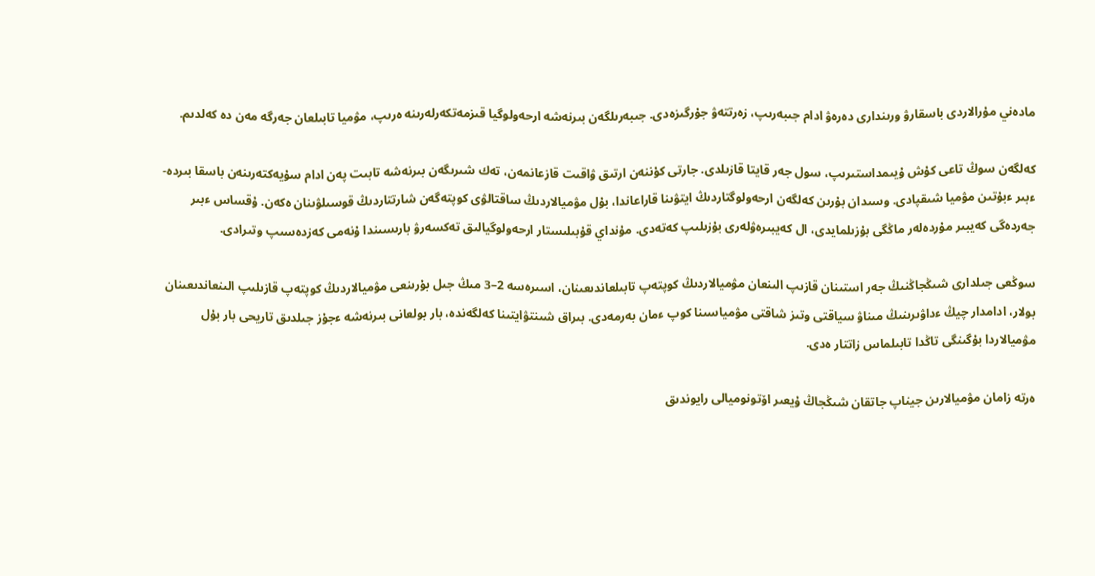مادەني مۇرالاردى باسقارۋ ورىندارى دەرەۋ ادام جىبەرىپ، زەرتتەۋ جۇرگىزەدى. جىبەرىلگەن بىرنەشە ارحەولوگيا قىزمەتكەرلەرىنە ەرىپ، مۋميا تابىلعان جەرگە مەن دە كەلدىم.

كەلگەن سوڭ تاعى كۇش ۇيىمداستىرىپ، سول جەر قايتا قازىلدى. جارتى كۇننەن ارتىق ۋاقىت قازعانمەن، تەك شىرىگەن بىرنەشە تابىت پەن ادام سۇيەكتەرىنەن باسقا بىردە-ءبىر ءبۇتىن مۋميا شىقپادى. وسىدان بۇرىن كەلگەن ارحەولوگتاردىڭ ايتۋىنا قاراعاندا، بۇل مۋميالاردىڭ ساقتالۋى كوپتەگەن شارتتاردىڭ قوسىلۋىنان ەكەن. ۇقساس ءبىر جەردەگى كەيبىر مۇردەلەر ماڭگى بۇزىلمايدى، ال كەيبىرەۋلەرى بۇزىلىپ كەتەدى. مۇنداي قۇبىلىستار ارحەولوگيالىق تەكسەرۋ بارىسىندا ۇنەمى كەزدەسىپ وتىرادى.

سوڭعى جىلدارى شىڭجاڭنىڭ جەر استىنان قازىپ الىنعان مۋميالاردىڭ كوپتەپ تابىلعاندىعىنان، اسىرەسە 2–3 مىڭ جىل بۇرىنعى مۋميالاردىڭ كوپتەپ قازىلىپ الىنعاندىعىنان بولار، ادامدار چيڭ ءداۋىرىنىڭ مىناۋ سياقتى وتىز شاقتى مۋمياسىنا كوپ ءمان بەرمەدى. بىراق شىنتۋايتىنا كەلگەندە، بار بولعانى بىرنەشە ءجۇز جىلدىق تاريحى بار بۇل مۋميالاردا بۇگىنگى تاڭدا تابىلماس زاتتار ەدى.

ەرتە زامان مۋميالارىن جيناپ جاتقان شىڭجاڭ ۇيعىر اۆتونوميالى رايوندىق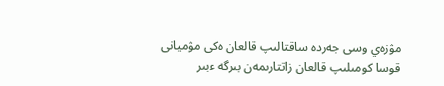مۋزەي وسى جەردە ساقتالىپ قالعان ەكى مۋميانى قوسا كومىلىپ قالعان زاتتارىمەن بىرگە ءبىر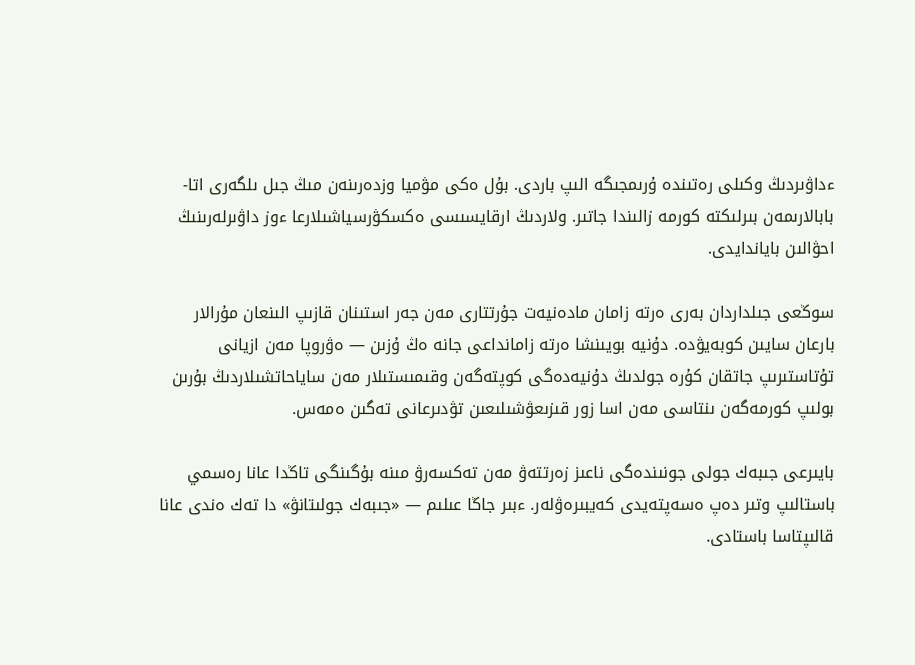ءداۋىردىڭ وكىلى رەتىندە ۇرىمجىگە الىپ باردى. بۇل ەكى مۋميا وزدەرىنەن مىڭ جىل ىلگەرى اتا-بابالارىمەن بىرلىكتە كورمە زالىندا جاتىر. ولاردىڭ ارقايسىسى ەكسكۋرسياشىلارعا ءوز داۋىرلەرىنىڭ احۋالىن باياندايدى.

سوڭعى جىلداردان بەرى ەرتە زامان مادەنيەت جۇرتتارى مەن جەر استىنان قازىپ الىنعان مۇرالار بارعان سايىن كوبەيۋدە. دۇنيە بويىنشا ەرتە زامانداعى جانە ەڭ ۇزىن — ەۋروپا مەن ازيانى تۇتاستىرىپ جاتقان كۇرە جولدىڭ دۇنيەدەگى كوپتەگەن وقىمىستىلار مەن ساياحاتشىلاردىڭ بۇرىن بولىپ كورمەگەن ىنتاسى مەن اسا زور قىزىعۋشىلىعىن تۋدىرعانى تەگىن ەمەس.

بايىرعى جىبەك جولى جونىندەگى ناعىز زەرتتەۋ مەن تەكسەرۋ مىنە بۇگىنگى تاڭدا عانا رەسمي باستالىپ وتىر دەپ ەسەپتەيدى كەيبىرەۋلەر. ءبىر جاڭا عىلىم — «جىبەك جولىتانۋ» دا تەك ەندى عانا قالىپتاسا باستادى.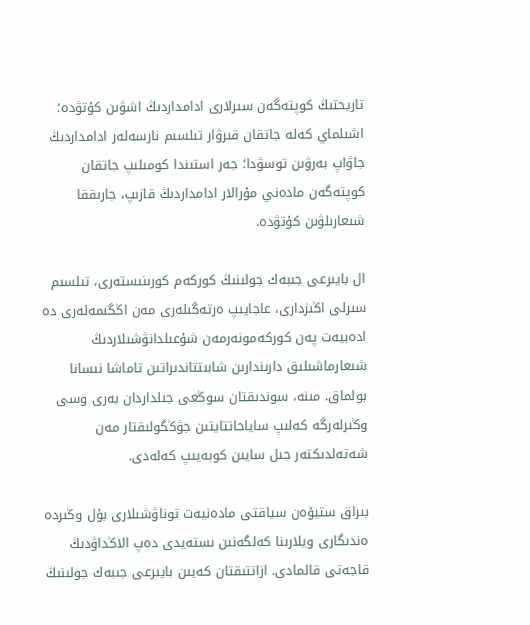تاريحتىڭ كوپتەگەن سىرلارى ادامداردىڭ اشۋىن كۇتۋدە؛ اشىلماي كەلە جاتقان قىرۋار تىلسىم نارسەلەر ادامداردىڭ جاۋاپ بەرۋىن توسۋدا؛ جەر استىندا كومىلىپ جاتقان كوپتەگەن مادەني مۇرالار ادامداردىڭ قازىپ، جارىققا شىعارىلۋىن كۇتۋدە.

ال بايىرعى جىبەك جولىنىڭ كوركەم كورىنىستەرى، تىلسىم سىرلى اڭىزدارى، عاجايىپ ەرتەگىلەرى مەن اڭگىمەلەرى دە ادەبيەت پەن كوركەمونەرمەن شۇعىلدانۋشىلاردىڭ شىعارماشىلىق دارىندارىن شابىتتاندىراتىن تاماشا نىسانا بولماق. مىنە، سوندىقتان سوڭعى جىلداردان بەرى وسى وڭىرلەرگە كەلىپ ساياحاتتايتىن جۋڭگولىقتار مەن شەتەلدىكتەر جىل سايىن كوبەيىپ كەلەدى.

بىراق ستيۆەن سياقتى مادەنيەت توناۋشىلارى بۇل وڭىردە ەندىگارى ويلارىنا كەلگەنىن ىستەيدى دەپ الاڭداۋدىڭ قاجەتى قالمادى. ازاتتىقتان كەيىن بايىرعى جىبەك جولىنىڭ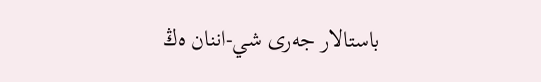باستالار جەرى شي-اننان ەڭ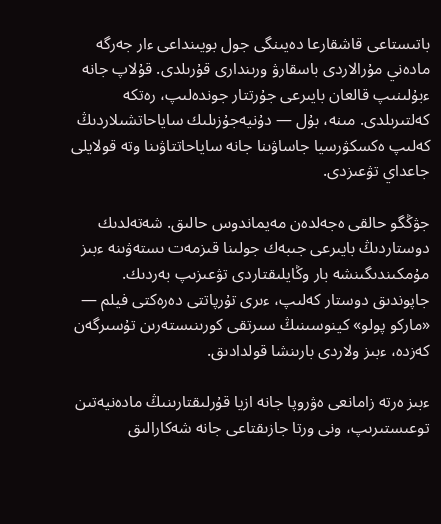باتىستاعى قاشقارعا دەيىنگى جول بويىنداعى ءار جەرگە مادەني مۇرالاردى باسقارۋ ورىندارى قۇرىلدى. قۇلاپ جانە ءبۇلىنىپ قالعان بايىرعى جۇرتتار جوندەلىپ، رەتكە كەلتىرىلدى. مىنە، بۇل — دۇنيەجۇزىلىك ساياحاتشىلاردىڭ كەلىپ ەكسكۋرسيا جاساۋىنا جانە ساياحاتتاۋىنا وتە قولايلى جاعداي تۋعىزدى.

جۋڭگو حالقى ەجەلدەن مەيماندوس حالىق. شەتەلدىك دوستاردىڭ بايىرعى جىبەك جولىنا قىزمەت ىستەۋىنە ءبىز مۇمكىندىگىنشە بار وڭايلىقتاردى تۋعىزىپ بەردىك. جاپوندىق دوستار كەلىپ، ءىرى تۇرپاتتى دەرەكتى فيلم — «ماركو پولو» كينوسىنىڭ سىرتقى كورىنىستەرىن تۇسىرگەن كەزدە، ءبىز ولاردى بارىنشا قولدادىق.

ءبىز ەرتە زامانعى ەۋروپا جانە ازيا قۇرلىقتارىنىڭ مادەنيەتىن توعىستىرىپ، ونى ورتا جازىقتاعى جانە شەكارالىق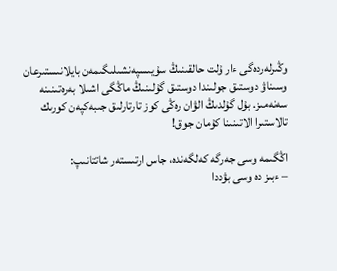وڭىرلەردەگى ءار ۇلت حالقىنىڭ سۇيىسپەنشىلىگىمەن بايلانىستىرعان وسىناۋ دوستىق جولىندا دوستىق گۇلىنىڭ ماڭگى اشىلا بەرەتىنىنە سەنەمىز. بۇل گۇلدىڭ الۋان رەڭى كوز تارتارلىق جىبەكپەن كورىك تالاستىرا الاتىنىنا كۇمان جوق!

اڭگىمە وسى جەرگە كەلگەندە، جاس ارتىستەر شاتتانىپ:
– ءبىز دە وسى بۋددا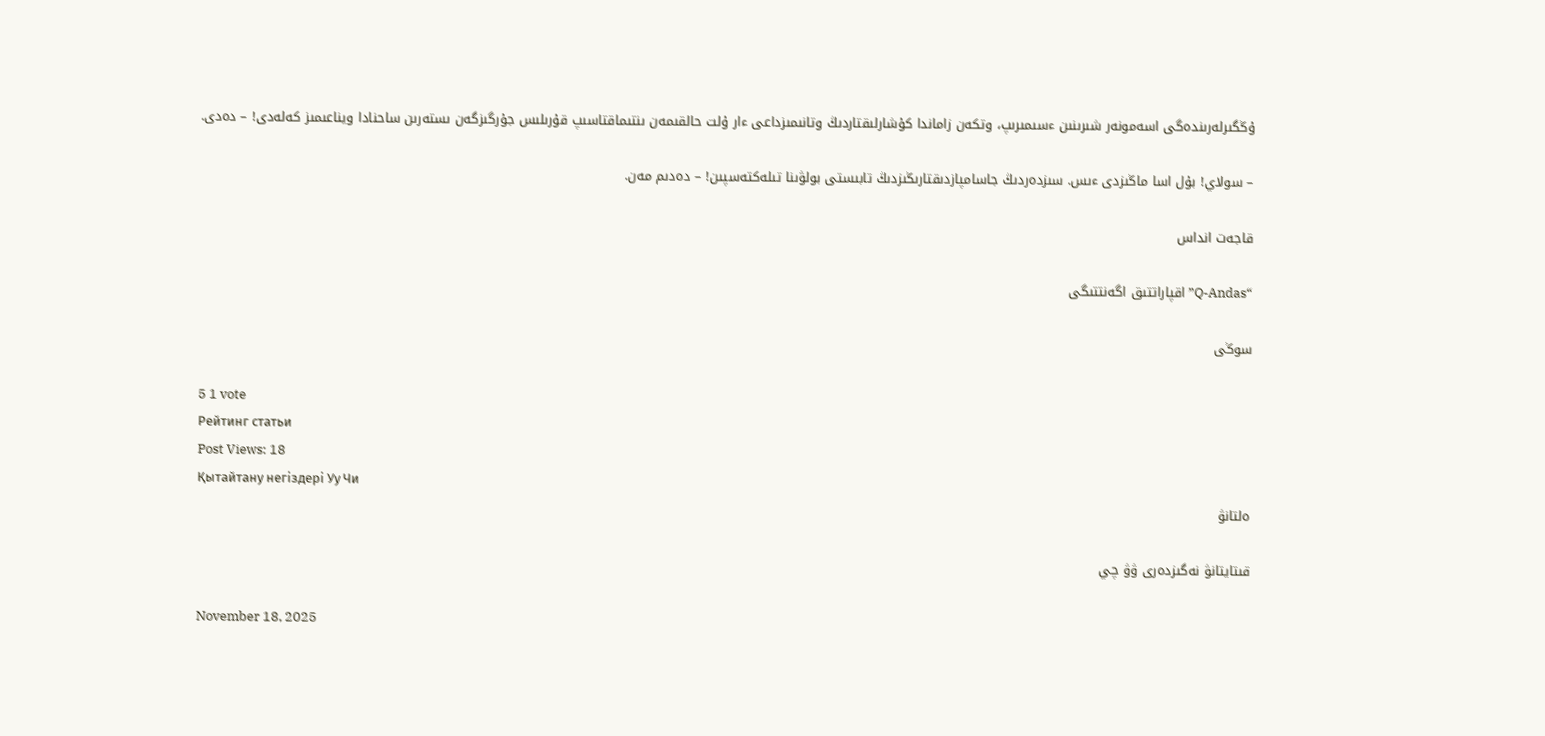ۇڭگىرلەرىندەگى اسەمونەر شىرىنىن ءسىمىرىپ، وتكەن زاماندا كۇشارلىقتاردىڭ وتانىمىزداعى ءار ۇلت حالقىمەن ىنتىماقتاسىپ قۇرىلىس جۇرگىزگەن ىستەرىن ساحنادا ويناعىمىز كەلەدى! – دەدى.

– سولاي! بۇل اسا ماڭىزدى ءىس. سىزدەردىڭ جاسامپازدىقتارىڭىزدىڭ تابىستى بولۋىنا تىلەكتەسپىن! – دەدىم مەن.

قاجەت انداس

“Q-Andas” اقپاراتتىق اگەنتتىگى

سوڭى

5 1 vote
Рейтинг статьи
Post Views: 18
Қытайтану негіздері Уу Чи
ەلتانۋ

قىتايتانۋ نەگىزدەرى ۋۋ چي

November 18, 2025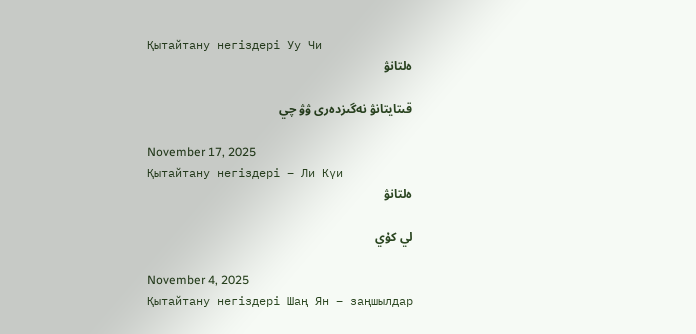Қытайтану негіздері Уу Чи
ەلتانۋ

قىتايتانۋ نەگىزدەرى ۋۋ چي

November 17, 2025
Қытайтану негіздері – Ли Күи
ەلتانۋ

لي كۇي

November 4, 2025
Қытайтану негіздері Шаң Ян – заңшылдар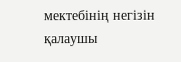мектебінің негізін қалаушы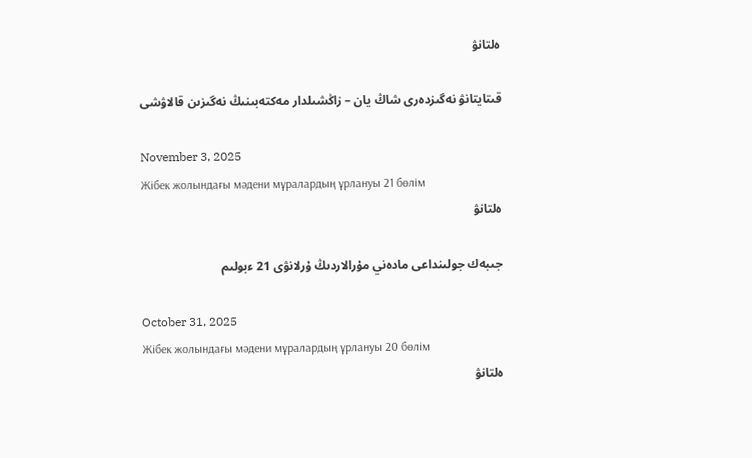ەلتانۋ

قىتايتانۋ نەگىزدەرى شاڭ يان – زاڭشىلدار مەكتەبىنىڭ نەگىزىن قالاۋشى

November 3, 2025
Жібек жолындағы мәдени мұралардың ұрлануы 21 бөлім
ەلتانۋ

جىبەك جولىنداعى مادەني مۇرالاردىڭ ۇرلانۋى 21 ءبولىم

October 31, 2025
Жібек жолындағы мәдени мұралардың ұрлануы 20 бөлім
ەلتانۋ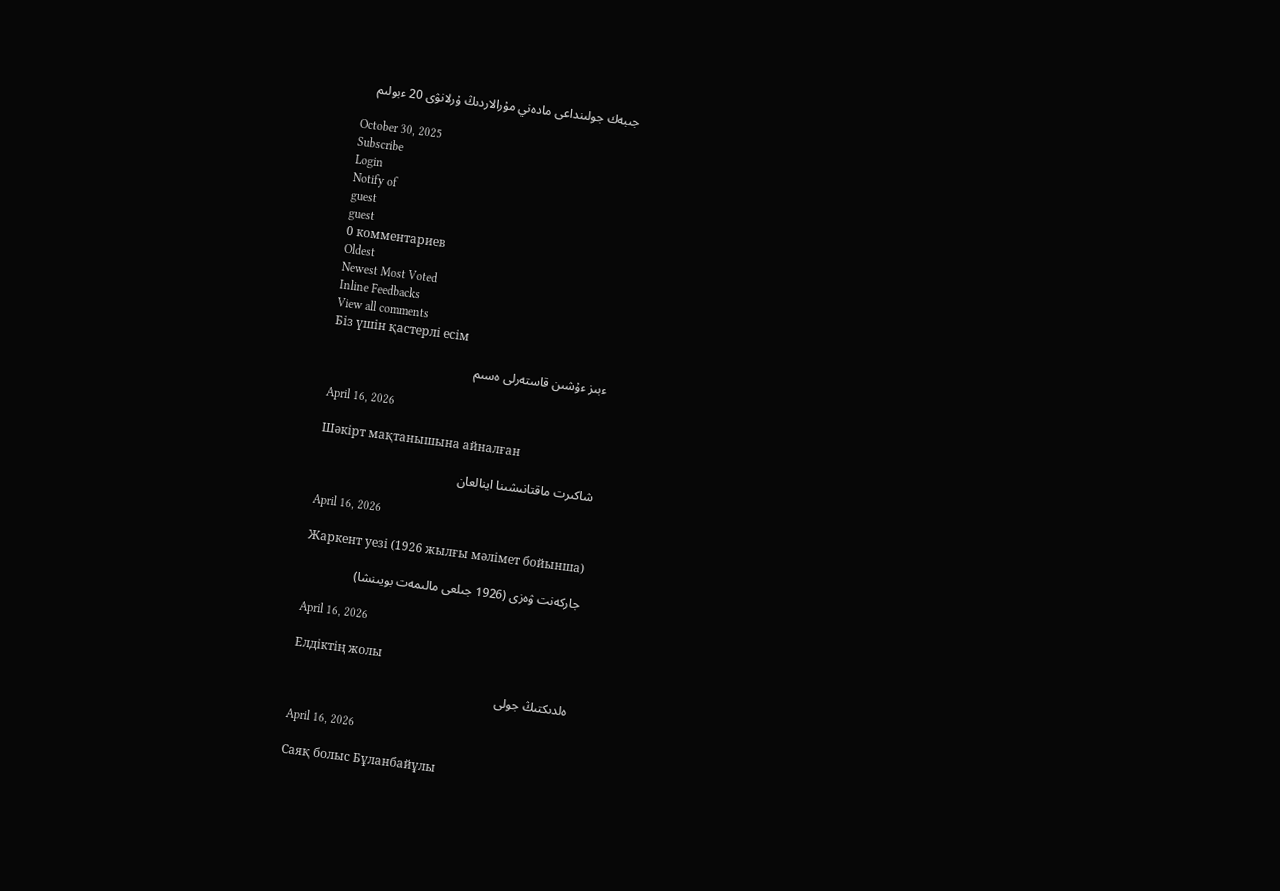جىبەك جولىنداعى مادەني مۇرالاردىڭ ۇرلانۋى 20 ءبولىم

October 30, 2025
Subscribe
Login
Notify of
guest
guest
0 комментариев
Oldest
Newest Most Voted
Inline Feedbacks
View all comments
Біз үшін қастерлі есім

ءبىز ءۇشىن قاستەرلى ەسىم

April 16, 2026

Шәкірт мақтанышына айналған

شاكىرت ماقتانىشىنا اينالعان

April 16, 2026

Жаркент уезі (1926 жылғы мәлімет бойынша)

جاركەنت ۋەزى (1926 جىلعى مالىمەت بويىنشا)

April 16, 2026

Елдіктің жолы

ەلدىكتىڭ جولى

April 16, 2026

Саяқ болыс Бұланбайұлы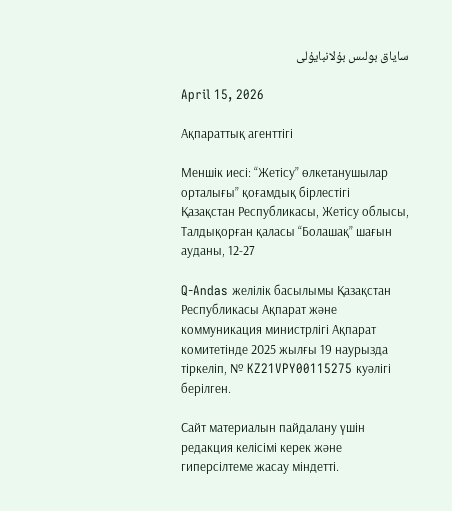ساياق بولىس بۇلانبايۇلى

April 15, 2026

Ақпараттық агенттігі

Меншік иесі: “Жетісу” өлкетанушылар орталығы” қоғамдық бірлестігі
Қазақстан Республикасы, Жетісу облысы, Талдықорған қаласы “Болашақ” шағын ауданы, 12-27

Q-Andas желілік басылымы Қазақстан Республикасы Ақпарат және коммуникация министрлігі Ақпарат комитетінде 2025 жылғы 19 наурызда тіркеліп, № KZ21VPY00115275 куәлігі берілген.

Сайт материалын пайдалану үшін редакция келісімі керек және гиперсілтеме жасау міндетті.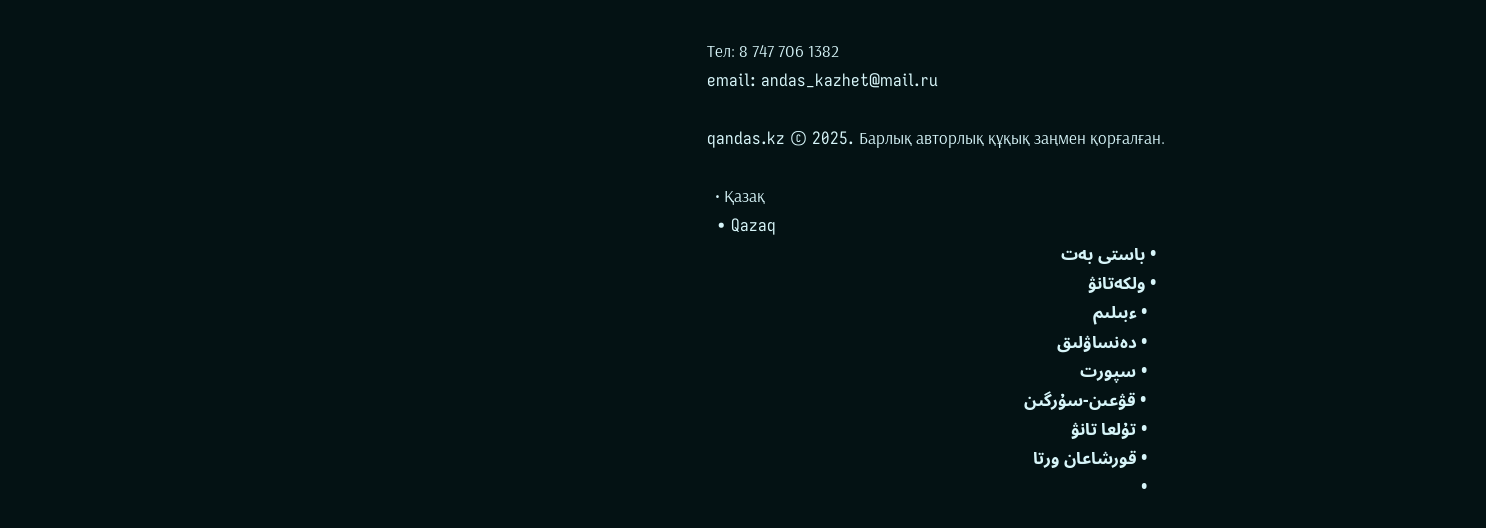Тел: 8 747 706 1382
email: andas_kazhet@mail.ru

qandas.kz © 2025. Барлық авторлық құқық заңмен қорғалған.

  • Қазақ
  • Qazaq
  • باستى بەت
  • ولكەتانۋ
    • ءبىلىم
    • دەنساۋلىق
    • سپورت
    • قۋعىن-سۇرگىن
    • تۇلعا تانۋ
    • قورشاعان ورتا
    •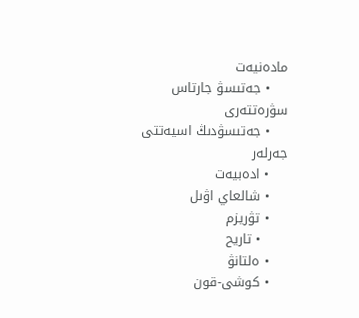مادەنيەت
    • جەتىسۋ جارتاس سۋرەتتەرى
    • جەتىسۋدىڭ اسيەتتى جەرلەر
    • ادەبيەت
    • شالعاي اۋىل
    • تۋريزم
      • تاريح
    • ەلتانۋ
    • كوشى-قون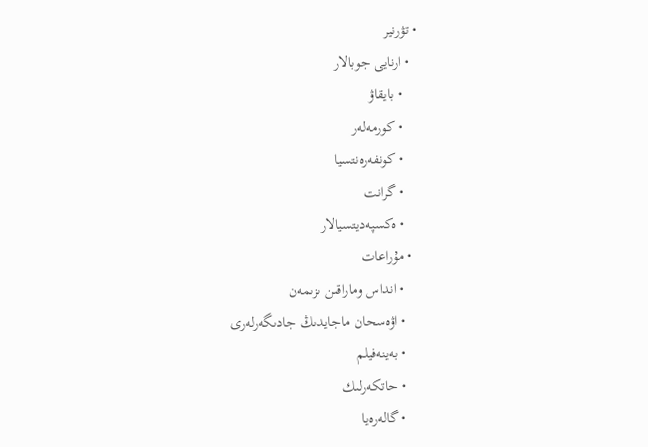• تۋرنير
  • ارنايى جوبالار
    • بايقاۋ
    • كورمەلەر
    • كونفەرەنتسيا
    • گرانت
    • ەكسپەديتسيالار
  • مۇراعات
    • انداس وماراقىن ىزىمەن
    • اۋەسحان ماجايدىڭ جادىگەرلەرى
    • بەينەفيلم
    • حاتكەرلىك
    • گالەرەيا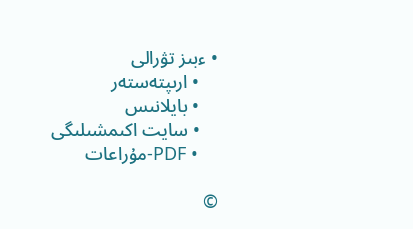• ءبىز تۋرالى
    • ارىپتەستەر
    • بايلانىس
    • سايت اكىمشىلىگى
    • PDF-مۇراعات

©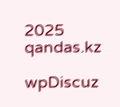2025 qandas.kz

wpDiscuz